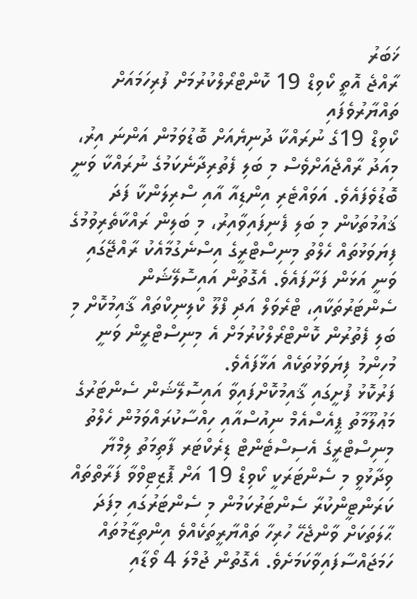ޚަބަރު
ރާއްޖެ އޮތީ ކޯވިޑް 19 ކޮންޓްރޯލްކުރުމަށް ފުރިހަމައަށް ތައްޔާރުވެފައި
ކޯވިޑް 19ގެ ނުރައްކާ ދުނިޔެއަށް ބޮޑުވަމުން އަންނަ އިރު، މިއަދު ރާއްޖެއަށްވެސް މި ބަލި ފެތުރިދާނެކަމުގެ ނުރައްކާ ވަނީ ބޮޑުވެފައެވެ. އަވައްޓެރި އިންޑިއާ އާއި ސްރިލަންކާ ފަދަ ޤައުމުތަކުން މި ބަލި ފެނިފައިވާއިރު، މި ބަލިން ރައްކާތެރިވުމުގެ ފިޔަވަޅުތައް ހެލްތު މިނިސްޓްރީގެ އިސްނެގުމާއެކު ރާއްޖޭގައި ވަނީ އަޅަން ފަށާފައެވެ. އެގޮތުން އައިސޮލޭޝަން ސެންޓަރުތަކާއި، ޓްރެވަލް އަދި ފްލޫ ކްލިނިކްތައް ޤާއިމުކޮށް މި ބަލި ފެތުރުން ކޮންޓްރޯލްކުރުމަށް އެ މިނިސްޓްރީން ވަނީ މުހިންމު ފިޔަވަޅުތަކެއް އަޅާފައެވެ.
ފަރުކޮޅު ފުށީގައި ޤާއިމުކޮށްފައިވާ އައިސޮލޭޝަން ސެންޓަރުގެ މަޢުލޫމާތު ޕީއެސްއެމް ނިއުސްއާއި ހިއްސާކުރައްވަމުން ހެލްތު މިނިސްޓްރީގެ އެސިސްޓެންޓް ޑިރެކްޓަރ ފާތިމަތު ލިމްޔާ ވިދާޅުވީ މި ސެންޓަރަކީ ކޯވިޑް 19 އަށް ޕޮޒިޓިވްވާ ފަރާތްތައް ކަރަންޓީންކުރާ ސެންޓަރުކަމުން މި ސެންޓަރުގައި މިފަދަ ޙާލަތަކަށް ވާންޖެހޭ ހުރިހާ ތައްޔާރީތަކެއްވެ އިންތިޒާމުތައް ހަމަޖައްސާފައިވާކަމަށެވެ. އެގޮތުން ޖުމްލަ 4 ވޯޑާއި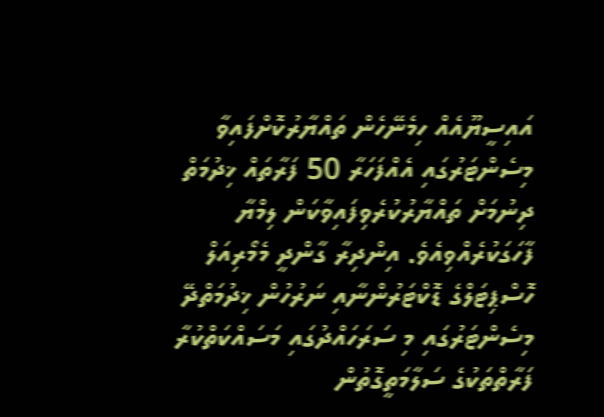އައިސީޔޫއެއް ހިމެނޭހެން ތައްޔާރުކޮށްފައިވާ މިސެންޓަރުގައި އެއްފަހަރާ 50 ފަރާތައް ޚިދުމަތް ދިނުމަށް ތައްޔާރުކުރެވިފައިވާކަން ލިމްޔާ ފާހަގަކުރެއްވިއެވެ. އިންދިރާ ގާންދީ މެމޯރިއަލް ހޮސްޕިޓަލްގެ ޑޮކްޓަރުންނާއި ނަރުހުން ޚިދުމަތްދޭ މިސެންޓަރުގައި މި ސަރަހައްދުގައި މަސައްކަތްކުރާ ފަރާތްތަކުގެ ސަލާމަތީގޮތުން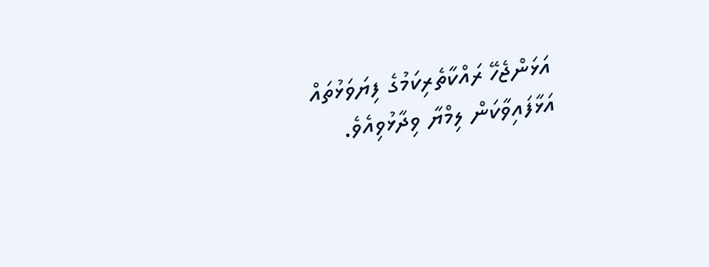އަޅަންޖެހޭ ރައްކާތެރިކަމުގެ ފިޔަވަޅުތައް އަޅާފައިވާކަން ލިމްޔާ ވިދާޅުވިއެވެ.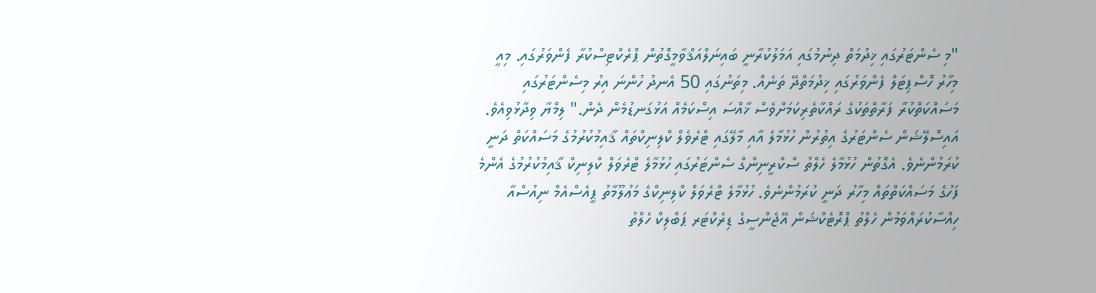"މި ސެންޓަރުގައި ޚިދުމަތް ދިނުމުގައި އަމަލުކުރާނީ ބައިނަލްއަޤްވާމީގޮތުން ޕްރެކްޓިސްކުރާ ފެންވަރުގައި. މިއީ މިހާރު ހޮސްޕިޓަލް ފެންވަރުގައި ޚިދުމަތްދޭ ތަނެއް. މިތަނުގައި 50 އެނދު ހުންނަ އިރު މިސެންޓަރުގައި މަސައްކަތްކުރާ ފަރާތްތަކުގެ ރައްކާތެރިކަމަށްވެސް ޚާއްސަ އިސްކަމެއް އަޅުގަނޑުމެން ދެން." ލިމްޔާ ވިދާޅުވިއެވެ.
އައިސޮލޭޝަން ސެންޓަރުގެ އިތުރުން ހުޅުމާލެ އާއި މާލޭގައި ޓްރެވެލް ކްލިނިކްތައް ޤާއިމުކުރުމުގެ މަސައްކަތް ދަނީ ކުރަމުންނެވެ. އެގޮތުން ހުޅުމާލެ ހެލްތު ސްކްރީނިންގް ސެންޓަރުގައި ހުޅުމާލެ ޓްރެވަލް ކްލިނިކް ޤާއިމުކުރުމުގެ އެންމެ ފަހުގެ މަސައްކަތްތައް މިހާރު ދަނީ ކުރަމުންނެވެ. ހުޅުމާލެ ޓްރެވަލް ކްލިނިކްގެ މަޢުލޫމާތު ޕީއެސްއެމް ނިއުސްއާ ހިއްސާކުރައްވަމުން ހެލްތު ޕްރޮޓެކްޝަން އޭޖެންސީގެ ޑިރެކްޓަރ ޕަބްލިކް ހެލްތު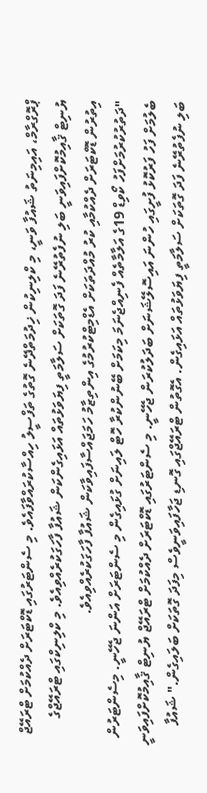ޕްރޮގްރާމް، އައިމިނަތު ޝައުފާ ވަނީ، މި ކްލިނިކުން ޚިދުމަތްދޭނެ ގޮތުގެ ތަފްސީލު ހިއްސާކުރައްވާފައެވެ. މި ސެންޓަރުގައި ޑޮކްޓަރަށް ދެއްކުމަށް ޓްރައޭޖް ޔުނިޓް ޤާއިމުކޮށްފައިވަނީ ބަލި ނުފެތުރޭނެ ފަދަ ގޮތަކަށް ސަލާމަތީ ފިޔަވަޅުތައް އަޅައިގެންކަން ޝައުފާ ފާހަގަކުރެއްވިއެވެ. މި ކްލިނިކްގައި ޓްރައޭޖްގެ އިތުރުން ޑޮކްޓަރަށް ދެއްކުމާއި ކުރު މުއްދަތަކަށް އެޑްމިޓްކުރުމުގެ އިންތިޒާމު ހަމަޖައްސާފައިވާކަން ޝައުފާ ފާހަގަކުރެއްވިއެވެ.
"ދަތުރުކުރުމަށްފަހު ކޯވިޑް 19ގެ އަލާމާތެއް ފެނިއްޖެނަމަ މިކަމަށް ބޭނުންކުރާ ހޮޓް ލައިނަށް ގުޅައިގެން މި ސެންޓަރަށް އަންނަ ޖެހޭނީ. މިސެންޓަރުން ބެލުމަށް ފަހު ފަރުކޮޅު ފުށީގައި ހުންނަ އައިސޮލޭޝަނަށް ބަދަލުކުރަން ޖެހޭނީ. މި ސެންޓަރުގައި ޑޮކްޓަރަށް ދެއްކުމަށް ޓްރައޭޖް ޔުނިޓް ޤާއިމުކޮށްފައިވަނީ ބަލި ނުފެތުރޭނެ ފަދަ ގޮތަކަށް ސަލާމަތީ ފިޔަވަޅުތައް އަޅައިގެން. އެގޮތުން ޓްރައޭޖްގައި ގޮނޑި ޖަހާފައިވަނީވެސް މިފަދަ ގޮތަކަށް ބަލައިގެން." ޝައުފާ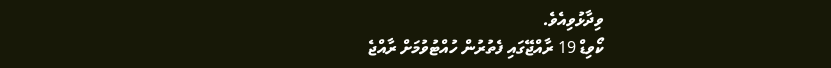ވިދާޅުވިއެވެ.
ކޯވިޑް 19 ރާއްޖޭގައި ފެތުރުން ހުއްޓުވުމަށް ރާއްޖެ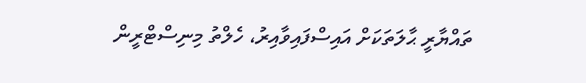ތައްޔާރީ ޙާލަތަކަށް އައިސްފައިވާއިރު، ހެލްތު މިނިސްޓްރީން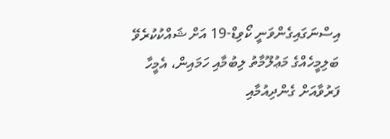އިސްނަގައިގެންވަނީ ކޯވިޑް-19 އަށް ޝައްކުކުރެވޭ ބަލިމީހެއްގެ މަޢުލޫމާތު ލިބުމާއި ހަމައިން، އެމީހާ ފަރުވާއަށް ގެންދިއުމާއި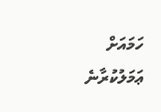ހަމައަށް ޢަމަލުކުރާނެ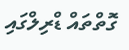ގޮތްތައް ޑްރިލްގައި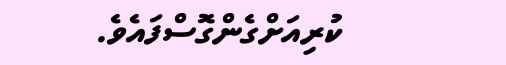ކުރިއަށްގެންގޮސްފައެވެ.